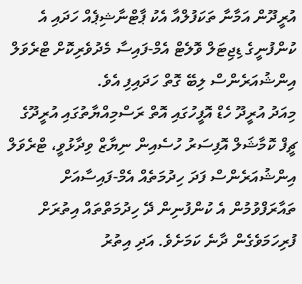އުރީދޫން އަމާނާ ތަކަފުލްއާ އެކު ޕާޓްނާޝިޕެއް ހަދައި އެ ކުންފުނީގެ ޑިޖިޓަލް ވޮލެޓް އެމް-ފައިސާ މެދުވެރިކޮށް ޓްރެވަލް އިންޝުއަރެންސް ލިބޭ ގޮތް ހަދައިފި އެވެ.
މިއަދު އުރީދޫ ހެޑް އޮފީހުގައި އޮތް ރަސްމިއްޔާތުގައި އުރީދޫގެ ޗީފް ކޮމާޝަލް އޮފިސަރު ހުސެއިން ނިޔާޒް ވިދާޅުވީ، ޓްރެވަލް އިންޝުއަރެންސް ފަދަ ހިދުމަތެއް އެމް-ފައިސާއަށް ތައާރަފްވުމުން އެ ކުންފުނިން ދޭ ހިދުމަތްތައް އިތުރަށް ފުރިހަމަވެގެން ދާނެ ކަމަށެވެ. އަދި އިތުރު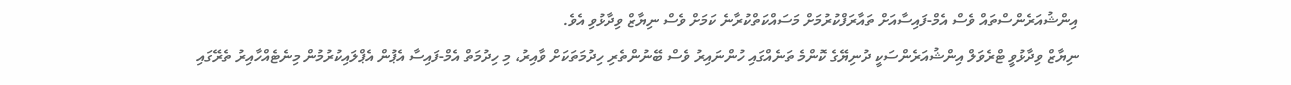އިންޝުއަރެންސްތައް ވެސް އެމް-ފައިސާއަށް ތައާރަފްކުރުމަށް މަސައްކަތްކުރާނެ ކަމަށް ވެސް ނިޔާޒް ވިދާޅުވި އެވެ.
ނިޔާޒް ވިދާޅުވީ ޓްރެވަލް އިންޝުއަރެންސަކީ ދުނިޔޭގެ ކޮންމެ ތަނެއްގައި ހުންނައިރު ވެސް ބޭނުންތެރި ހިދުމަތަކަށް ވާއިރު، މި ހިދުމަތް އެމް-ފައިސާ އެޕުން އެޕްލައިކުރުމުން މިނެޓެއްހާއިރު ތެރޭގައި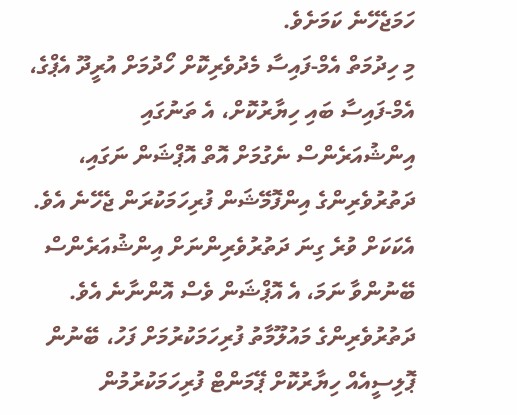ހަމަޖެހޭނެ ކަމަށެވެ.
މި ހިދުމަތް އެމް-ފައިސާ މެދުވެރިކޮށް ހޯދުމަށް އުރީދޫ އެޕްގެ، އެމް-ފައިސާ ބައި ހިޔާރުކޮށް، އެ ތަނުގައި އިންޝުއަރެންސް ނެގުމަށް އޮތް އޮޕްޝަން ނަގައި، ދަތުރުވެރިންގެ އިންފޮމޭޝަން ފުރިހަމަކުރަން ޖެހޭނެ އެވެ. އެކަކަށް ވުރެ ގިނަ ދަތުރުވެރިންނަށް އިންޝުއަރެންސް ބޭނުންވާ ނަމަ، އެ އޮޕްޝަން ވެސް އޮންނާނެ އެވެ.
ދަތުރުވެރިންގެ މައުލޫމާތު ފުރިހަމަކުރުމަށް ފަހު، ބޭނުން ޕޮލިސީއެއް ހިޔާރުކޮށް ޕޭމަންޓް ފުރިހަމަކުރުމުން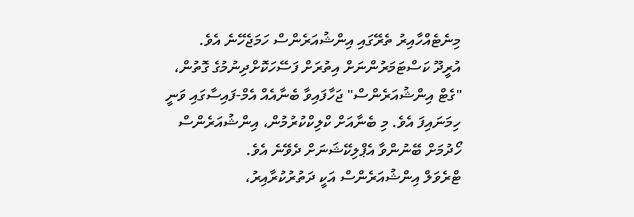މިނެޓެއްހާއިރު ތެރޭގައި އިންޝުއަރެންސް ހަމަޖެހޭނެ އެވެ.
އުރީދޫ ކަސްޓަމަރުންނަށް އިތުރަށް ފަސޭހަކޮށްދިނުމުގެ ގޮތުން، "ގެޓް އިންޝުއަރެންސް" ޖަހާފައިވާ ބެނާއެއް އެމް-ފައިސާގައި ވަނީ ހިމަނައިފަ އެވެ. މި ބެނާއަށް ކްލިކްކުރުމުން، އިންޝުއަރެންސް ހޯދުމަށް ބޭނުންވާ އެޕްލިކޭޝަނަށް ދެވޭނެ އެވެ.
ޓްރެވަލް އިންޝުއަރެންސް އަކީ ދަތުރުކުރާއިރު،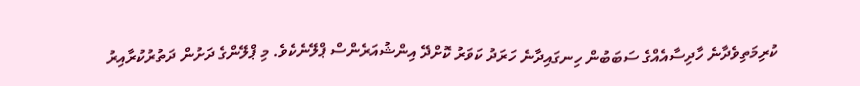ކުރިމަތިވެދާނެ ހާދިސާއެއްގެ ސަބަބުން ހިނގައިދާނެ ހަރަދު ކަވަރު ކޮށްދޭ އިންޝުއަރެންސް ޕްލޭނެކެވެ. މި ޕްލޭންގެ ދަށުން ދަތުރުކުރާއިރު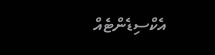އެކްސިޑެންޓެއް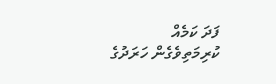ފަދަ ކަމެއް ކުރިމަތިވެގެން ހަރަދުގެ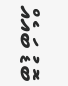ބޮޑު ބައެއް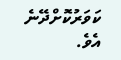ކަވަރުކޮށްދޭނެ އެވެ.